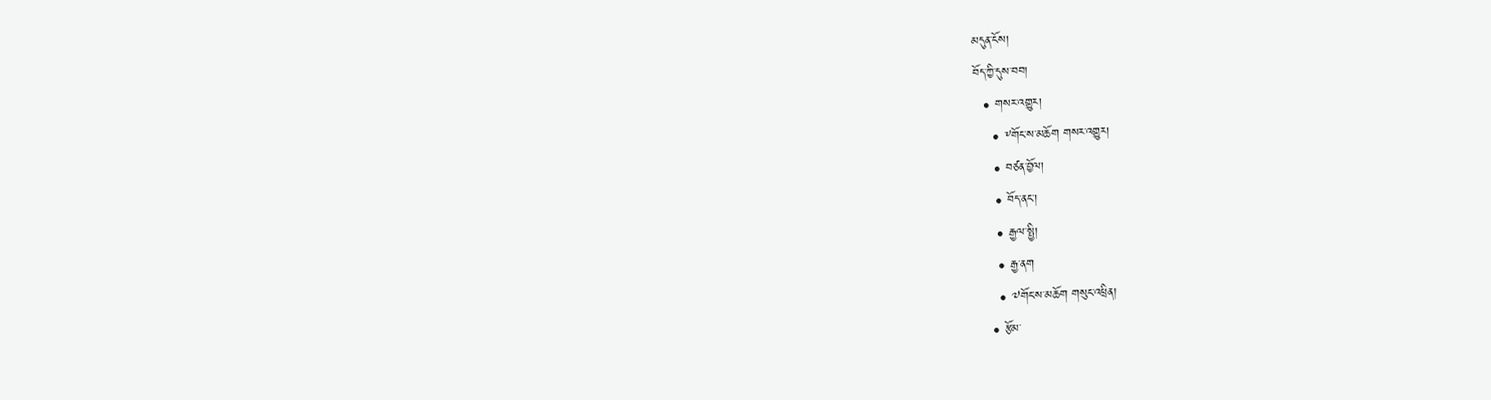མདུན་ངོས།
བོད་ཀྱི་དུས་བབ།
  • གསར་འགྱུར།
    • ༸གོང་ས་མཆོག གསར་འགྱུར།
    • བཙན་བྱོལ།
    • བོད་ནང་།
    • རྒྱལ་སྤྱི།
    • རྒྱ་ནག
    • ༧གོང་ས་མཆོག གསུང་འཕྲིན།
  • རྩོམ་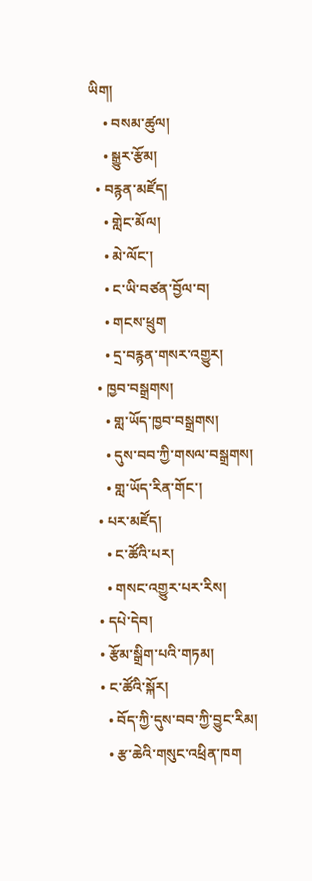ཡིག།
    • བསམ་ཚུལ།
    • སྒྱུར་རྩོམ།
  • བརྙན་མཛོད།
    • གླེང་མོལ།
    • མེ་ལོང་།
    • ང་ཡི་བཙན་བྱོལ་བ།
    • གངས་ཕྲུག
    • དྲ་བརྙན་གསར་འགྱུར།
  • ཁྱབ་བསྒྲགས།
    • གླ་ཡོད་ཁྱབ་བསྒྲགས།
    • དུས་བབ་ཀྱི་གསལ་བསྒྲགས།
    • གླ་ཡོད་རིན་གོང་།
  • པར་མཛོད།
    • ང་ཚོའི་པར།
    • གསང་འགྱུར་པར་རིས།
  • དཔེ་དེབ།
  • རྩོམ་སྒྲིག་པའི་གཏམ།
  • ང་ཚོའི་སྐོར།
    • བོད་ཀྱི་དུས་བབ་ཀྱི་བྱུང་རིམ།
    • རྩ་ཆེའི་གསུང་འཕྲིན་ཁག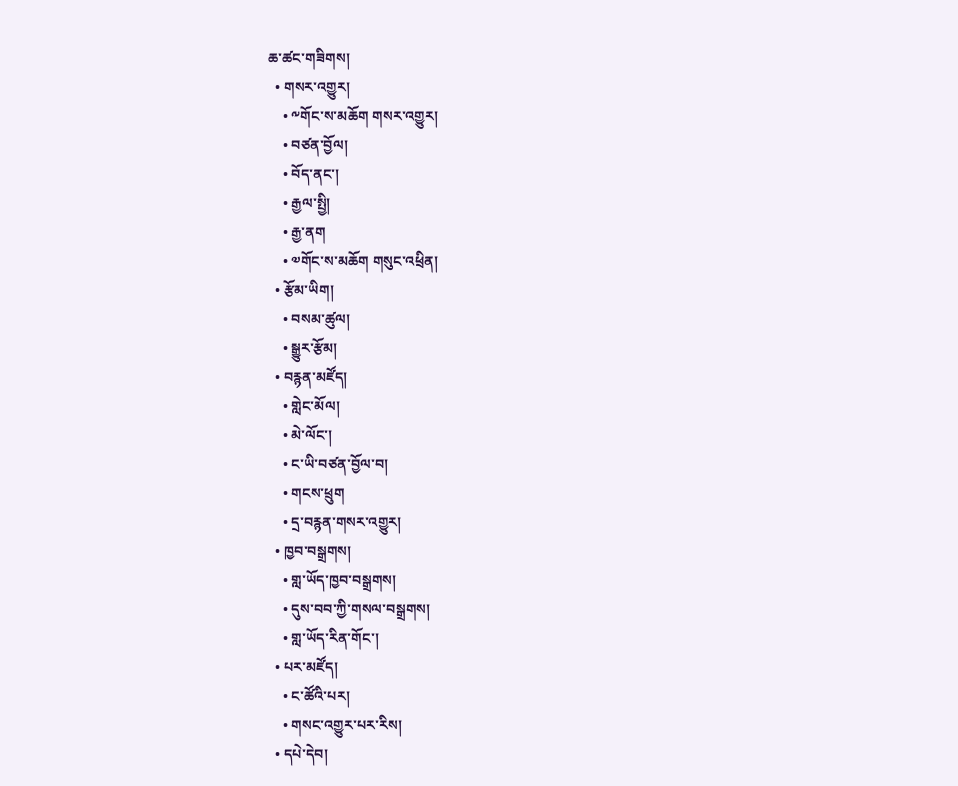ཆ་ཚང་གཟིགས།
  • གསར་འགྱུར།
    • ༸གོང་ས་མཆོག གསར་འགྱུར།
    • བཙན་བྱོལ།
    • བོད་ནང་།
    • རྒྱལ་སྤྱི།
    • རྒྱ་ནག
    • ༧གོང་ས་མཆོག གསུང་འཕྲིན།
  • རྩོམ་ཡིག།
    • བསམ་ཚུལ།
    • སྒྱུར་རྩོམ།
  • བརྙན་མཛོད།
    • གླེང་མོལ།
    • མེ་ལོང་།
    • ང་ཡི་བཙན་བྱོལ་བ།
    • གངས་ཕྲུག
    • དྲ་བརྙན་གསར་འགྱུར།
  • ཁྱབ་བསྒྲགས།
    • གླ་ཡོད་ཁྱབ་བསྒྲགས།
    • དུས་བབ་ཀྱི་གསལ་བསྒྲགས།
    • གླ་ཡོད་རིན་གོང་།
  • པར་མཛོད།
    • ང་ཚོའི་པར།
    • གསང་འགྱུར་པར་རིས།
  • དཔེ་དེབ།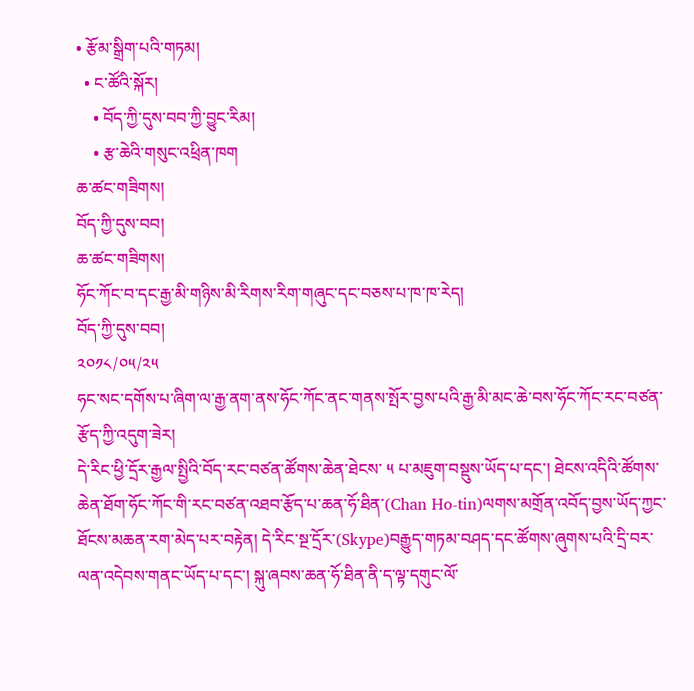• རྩོམ་སྒྲིག་པའི་གཏམ།
  • ང་ཚོའི་སྐོར།
    • བོད་ཀྱི་དུས་བབ་ཀྱི་བྱུང་རིམ།
    • རྩ་ཆེའི་གསུང་འཕྲིན་ཁག
ཆ་ཚང་གཟིགས།
བོད་ཀྱི་དུས་བབ།
ཆ་ཚང་གཟིགས།
ཧོང་ཀོང་བ་དང་རྒྱ་མི་གཉིས་མི་རིགས་རིག་གཞུང་དང་བཅས་པ་ཁ་ཁ་རེད།
བོད་ཀྱི་དུས་བབ།
༢༠༡༨/༠༥/༢༥
ཧང་སང་དགོས་པ་ཞིག་ལ་རྒྱ་ནག་ནས་ཧོང་ཀོང་ནང་གནས་སྤོར་བྱས་པའི་རྒྱ་མི་མང་ཆེ་བས་ཧོང་ཀོང་རང་བཙན་རྩོད་ཀྱི་འདུག་ཟེར།
དེ་རིང་ཕྱི་དྲོར་རྒྱལ་སྤྱིའི་བོད་རང་བཙན་ཚོགས་ཆེན་ཐེངས་ ༥ པ་མཇུག་བསྡུས་ཡོད་པ་དང་། ཐེངས་འདིའི་ཚོགས་ཆེན་ཐོག་ཧོང་ཀོང་གི་རང་བཙན་འཐབ་རྩོད་པ་ཆན་ཧོ་ཐིན་(Chan Ho-tin)ལགས་མགྲོན་འབོད་བྱས་ཡོད་ཀྱང་ཐོངས་མཆན་རག་མེད་པར་བརྟེན། དེ་རིང་སྔ་དྲོར་(Skype)བརྒྱུད་གཏམ་བཤད་དང་ཚོགས་ཞུགས་པའི་དྲི་བར་ལན་འདེབས་གནང་ཡོད་པ་དང་། སྐུ་ཞབས་ཆན་ཧོ་ཐིན་ནི་ད་ལྟ་དགུང་ལོ་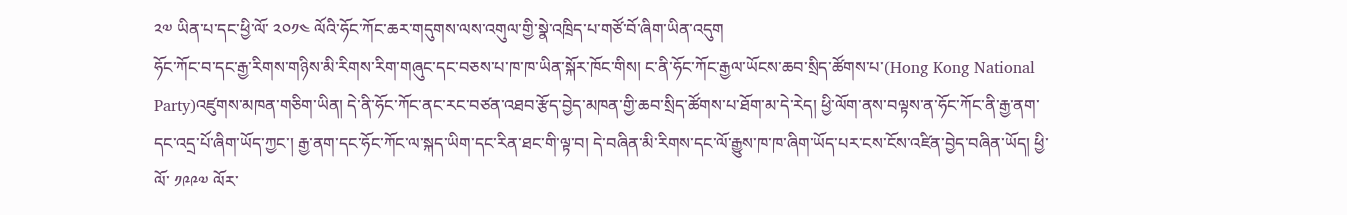༢༧ ཡིན་པ་དང་ཕྱི་ལོ་ ༢༠༡༤ ལོའི་ཧོང་ཀོང་ཆར་གདུགས་ལས་འགུལ་གྱི་སྣེ་འཁྲིད་པ་གཙོ་བོ་ཞིག་ཡིན་འདུག
ཧོང་ཀོང་བ་དང་རྒྱ་རིགས་གཉིས་མི་རིགས་རིག་གཞུང་དང་བཅས་པ་ཁ་ཁ་ཡིན་སྐོར་ཁོང་གིས། ང་ནི་ཧོང་ཀོང་རྒྱལ་ཡོངས་ཆབ་སྲིད་ཚོགས་པ་(Hong Kong National Party)འཛུགས་མཁན་གཅིག་ཡིན། དེ་ནི་ཧོང་ཀོང་ནང་རང་བཙན་འཐབ་རྩོད་བྱེད་མཁན་གྱི་ཆབ་སྲིད་ཚོགས་པ་ཐོག་མ་དེ་རེད། ཕྱི་ལོག་ནས་བལྟས་ན་ཧོང་ཀོང་ནི་རྒྱ་ནག་དང་འདྲ་པོ་ཞིག་ཡོད་ཀྱང་། རྒྱ་ནག་དང་ཧོང་ཀོང་ལ་སྐད་ཡིག་དང་རིན་ཐང་གི་ལྟ་བ། དེ་བཞིན་མི་རིགས་དང་ལོ་རྒྱུས་ཁ་ཁ་ཞིག་ཡོད་པར་ངས་ངོས་འཛིན་བྱེད་བཞིན་ཡོད། ཕྱི་ལོ་ ༡༩༩༧ ལོར་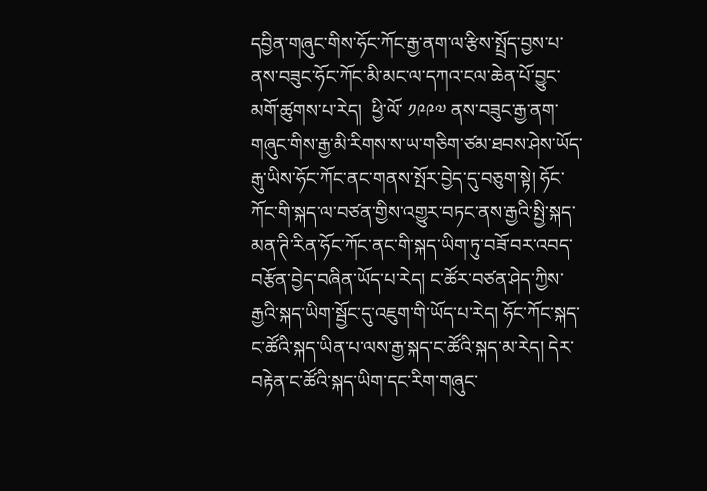དབྱིན་གཞུང་གིས་ཧོང་ཀོང་རྒྱ་ནག་ལ་རྩིས་སྤྲོད་བྱས་པ་ནས་བཟུང་ཧོང་ཀོང་མི་མང་ལ་དཀའ་ངལ་ཆེན་པོ་བྱུང་མགོ་ཚུགས་པ་རེད།  ཕྱི་ལོ་ ༡༩༩༧ ནས་བཟུང་རྒྱ་ནག་གཞུང་གིས་རྒྱ་མི་རིགས་ས་ཡ་གཅིག་ཙམ་ཐབས་ཤེས་ཡོད་རྒུ་ཡིས་ཧོང་ཀོང་ནང་གནས་སྤོར་བྱེད་དུ་བཅུག་སྟེ། ཧོང་ཀོང་གི་སྐད་ལ་བཙན་གྱིས་འགྱུར་བཏང་ནས་རྒྱའི་སྤྱི་སྐད་མན་ཊི་རིན་ཧོང་ཀོང་ནང་གི་སྐད་ཡིག་ཏུ་བཟོ་བར་འབད་བརྩོན་བྱེད་བཞིན་ཡོད་པ་རེད། ང་ཚོར་བཙན་ཤེད་ཀྱིས་རྒྱའི་སྐད་ཡིག་སྦྱོང་དུ་འཇུག་གི་ཡོད་པ་རེད། ཧོང་ཀོང་སྐད་ང་ཚོའི་སྐད་ཡིན་པ་ལས་རྒྱ་སྐད་ང་ཚོའི་སྐད་མ་རེད། དེར་བརྟེན་ང་ཚོའི་སྐད་ཡིག་དང་རིག་གཞུང་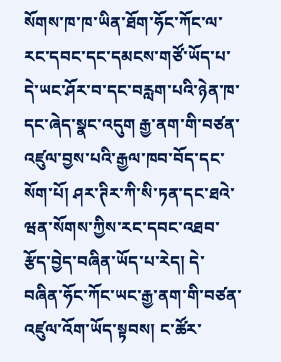སོགས་ཁ་ཁ་ཡིན་ཐོག་ཧོང་ཀོང་ལ་རང་དབང་དང་དམངས་གཙོ་ཡོད་པ་དེ་ཡང་ཤོར་བ་དང་བརླག་པའི་ཉེན་ཁ་དང་ཞེད་སྣང་འདུག རྒྱ་ནག་གི་བཙན་འཛུལ་བྱས་པའི་རྒྱལ་ཁབ་བོད་དང་སོག་པོ། ཤར་ཊིར་ཀི་སི་ཏན་དང་ཐའེ་ཝན་སོགས་ཀྱིས་རང་དབང་འཐབ་རྩོད་བྱེད་བཞིན་ཡོད་པ་རེད། དེ་བཞིན་ཧོང་ཀོང་ཡང་རྒྱ་ནག་གི་བཙན་འཛུལ་འོག་ཡོད་སྟབས། ང་ཚོར་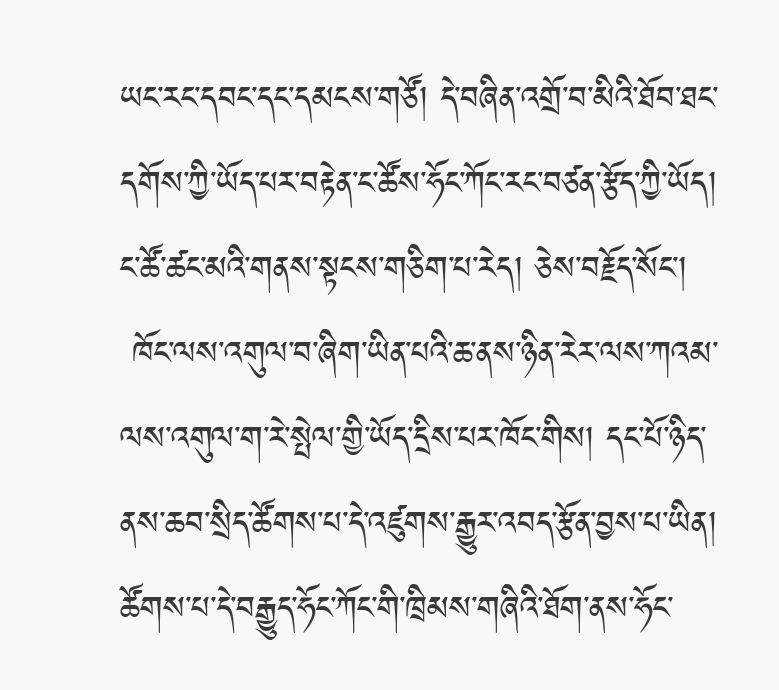ཡང་རང་དབང་དང་དམངས་གཙོ། དེ་བཞིན་འགྲོ་བ་མིའི་ཐོབ་ཐང་དགོས་ཀྱི་ཡོད་པར་བརྟེན་ང་ཚོས་ཧོང་ཀོང་རང་བཙན་རྩོད་ཀྱི་ཡོད། ང་ཚོ་ཚང་མའི་གནས་སྟངས་གཅིག་པ་རེད། ཅེས་བརྗོད་སོང་།
 ཁོང་ལས་འགུལ་བ་ཞིག་ཡིན་པའི་ཆ་ནས་ཉིན་རེར་ལས་ཀའམ་ལས་འགུལ་ག་རེ་སྤེལ་གྱི་ཡོད་དྲིས་པར་ཁོང་གིས། དང་པོ་ཉིད་ནས་ཆབ་སྲིད་ཚོགས་པ་དེ་འཛུགས་རྒྱུར་འབད་རྩོན་བྱས་པ་ཡིན། ཚོགས་པ་དེ་བརྒྱུད་ཧོང་ཀོང་གི་ཁྲིམས་གཞིའི་ཐོག་ནས་ཧོང་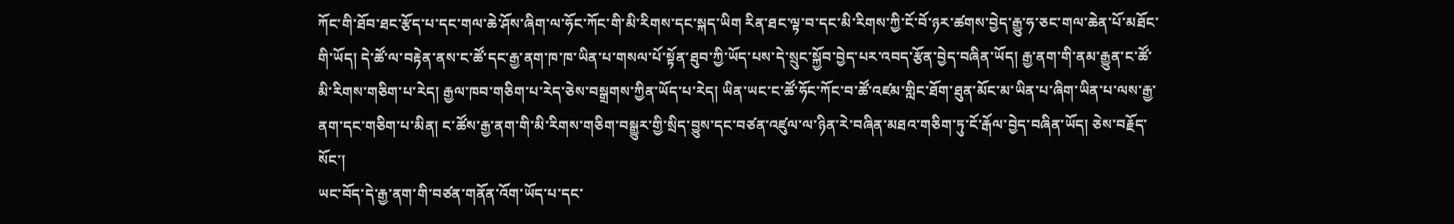ཀོང་གི་ཐོབ་ཐང་རྩོད་པ་དང་གལ་ཆེ་ཤོས་ཞིག་ལ་ཧོང་ཀོང་གི་མི་རིགས་དང་སྐད་ཡིག རིན་ཐང་ལྟ་བ་དང་མི་རིགས་ཀྱི་ངོ་བོ་ཉར་ཚགས་བྱེད་རྒྱུ་ཧ་ཅང་གལ་ཆེན་པོ་མཐོང་གི་ཡོད། དེ་ཚོ་ལ་བརྟེན་ནས་ང་ཚོ་དང་རྒྱ་ནག་ཁ་ཁ་ཡིན་པ་གསལ་པོ་སྟོན་ཐུབ་ཀྱི་ཡོད་པས་དེ་སྲུང་སྐྱོབ་བྱེད་པར་འབད་རྩོན་བྱེད་བཞིན་ཡོད། རྒྱ་ནག་གི་ནམ་རྒྱུན་ང་ཚོ་མི་རིགས་གཅིག་པ་རེད། རྒྱལ་ཁབ་གཅིག་པ་རེད་ཅེས་བསྒྲགས་ཀྱིན་ཡོད་པ་རེད། ཡིན་ཡང་ང་ཚོ་ཧོང་ཀོང་བ་ཚོ་འཛམ་གླིང་ཐོག་ཐུན་མོང་མ་ཡིན་པ་ཞིག་ཡིན་པ་ལས་རྒྱ་ནག་དང་གཅིག་པ་མིན། ང་ཚོས་རྒྱ་ནག་གི་མི་རིགས་གཅིག་བསྒྱུར་གྱི་སྲིད་བྱུས་དང་བཙན་འཛུལ་ལ་ཉིན་རེ་བཞིན་མཐའ་གཅིག་ཏུ་ངོ་རྒོལ་བྱེད་བཞིན་ཡོད། ཅེས་བརྗོད་སོང་།
ཡང་བོད་དེ་རྒྱ་ནག་གི་བཙན་གནོན་འོག་ཡོད་པ་དང་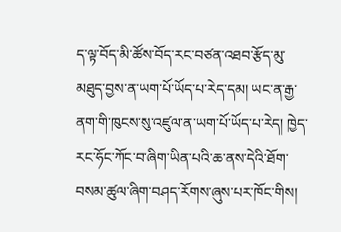ད་ལྟ་བོད་མི་ཚོས་བོད་རང་བཙན་འཐབ་རྩོད་མུ་མཐུད་བྱས་ན་ཡག་པོ་ཡོད་པ་རེད་དམ། ཡང་ན་རྒྱ་ནག་གི་ཁུངས་སུ་འཛུལ་ན་ཡག་པོ་ཡོད་པ་རེད། ཁྱེད་རང་ཧོང་ཀོང་བ་ཞིག་ཡིན་པའི་ཆ་ནས་དེའི་ཐོག་བསམ་ཚུལ་ཞིག་བཤད་རོགས་ཞུས་པར་ཁོང་གིས།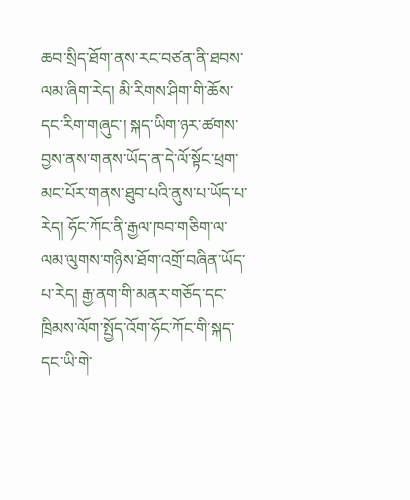ཆབ་སྲིད་ཐོག་ནས་རང་བཙན་ནི་ཐབས་ལམ་ཞིག་རེད། མི་རིགས་ཤིག་གི་ཆོས་དང་རིག་གཞུང་། སྐད་ཡིག་ཉར་ཚགས་བྱས་ནས་གནས་ཡོད་ན་དེ་ལོ་སྟོང་ཕྲག་མང་པོར་གནས་ཐུབ་པའི་ནུས་པ་ཡོད་པ་རེད། ཧོང་ཀོང་ནི་རྒྱལ་ཁབ་གཅིག་ལ་ལམ་ལུགས་གཉིས་ཐོག་འགྲོ་བཞིན་ཡོད་པ་རེད། རྒྱ་ནག་གི་མནར་གཅོད་དང་ཁྲིམས་ལོག་སྤྱོད་འོག་ཧོང་ཀོང་གི་སྐད་དང་ཡི་གེ་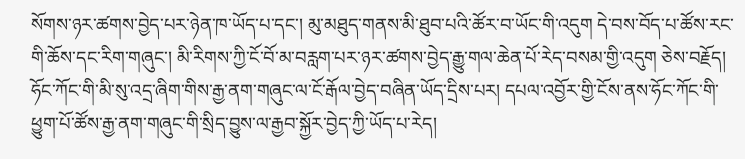སོགས་ཉར་ཚགས་བྱེད་པར་ཉེན་ཁ་ཡོད་པ་དང་། མུ་མཐུད་གནས་མི་ཐུབ་པའི་ཚོར་བ་ཡོང་གི་འདུག དེ་བས་བོད་པ་ཚོས་རང་གི་ཆོས་དང་རིག་གཞུང་། མི་རིགས་ཀྱི་ངོ་བོ་མ་བརླག་པར་ཉར་ཚགས་བྱེད་རྒྱུ་གལ་ཆེན་པོ་རེད་བསམ་གྱི་འདུག ཅེས་བརྗོད།
ཧོང་ཀོང་གི་མི་སུ་འདྲ་ཞིག་གིས་རྒྱ་ནག་གཞུང་ལ་ངོ་རྒོལ་བྱེད་བཞིན་ཡོད་དྲིས་པར། དཔལ་འབྱོར་གྱི་ངོས་ནས་ཧོང་ཀོང་གི་ཕྱུག་པོ་ཚོས་རྒྱ་ནག་གཞུང་གི་སྲིད་བྱུས་ལ་རྒྱབ་སྐྱོར་བྱེད་ཀྱི་ཡོད་པ་རེད།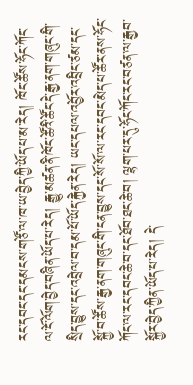རང་དབང་དང་དམངས་གཙོ་ལ་ཁ་ཡ་བྱེད་ཀྱི་ཡོད་པ་མ་རེད། ཁོང་ཚོས་ཧོང་ཀོང་ལ་ངོ་ལོག་བྱེད་བཞིན་ཡོད་པ་རེད། རྒྱུ་མཚན་ནི་ཁོང་ཚོའི་ཚོང་དེ་རྒྱ་ནག་གཞུང་གི་སྲིད་བྱུས་དང་འབྲེལ་བ་དམ་པོ་ཡོད་རྐྱེན་རེད། ཡང་དཔལ་འབྱོར་འབྲིང་ཙམ་དང་སྐྱོ་བ་ཚོས་རྒྱ་ནག་གཞུང་གི་ངན་བྱུས་དང་སོ་སོ་ལ་རང་དབང་མེད་པ་ཚོར་ནས་ཧོང་ཀོང་ལ་རང་དབང་ཆེ་བ་དང་ཐོབ་ཐང་ཆེ་བ། ལྷག་པར་དུ་ཧོང་ཀོང་རང་བཙན་ལ་རྒྱབ་སྐྱོར་བྱེད་ཀྱིན་ཡོད་པ་རེད། དེ་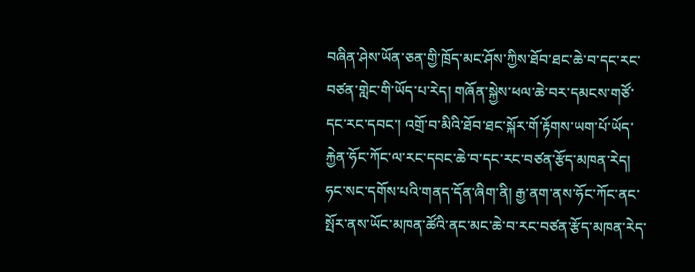བཞིན་ཤེས་ཡོན་ཅན་གྱི་ཁྲོད་མང་ཤོས་ཀྱིས་ཐོབ་ཐང་ཆེ་བ་དང་རང་བཙན་གླེང་གི་ཡོད་པ་རེད། གཞོན་སྐྱེས་ཕལ་ཆེ་བར་དམངས་གཙོ་དང་རང་དབང་། འགྲོ་བ་མིའི་ཐོབ་ཐང་སྐོར་གོ་རྟོགས་ཡག་པོ་ཡོད་རྐྱེན་ཧོང་ཀོང་ལ་རང་དབང་ཆེ་བ་དང་རང་བཙན་རྩོད་མཁན་རེད། ཧང་སང་དགོས་པའི་གནད་དོན་ཞིག་ནི། རྒྱ་ནག་ནས་ཧོང་ཀོང་ནང་སྤོར་ནས་ཡོང་མཁན་ཚོའི་ནང་མང་ཆེ་བ་རང་བཙན་རྩོད་མཁན་རེད་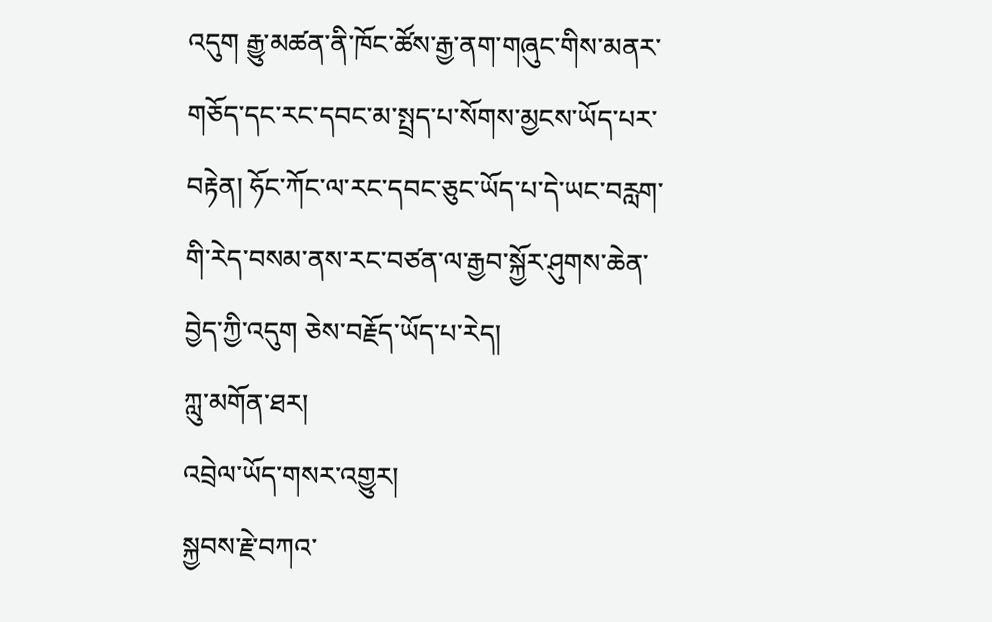འདུག རྒྱུ་མཚན་ནི་ཁོང་ཚོས་རྒྱ་ནག་གཞུང་གིས་མནར་གཅོད་དང་རང་དབང་མ་སྤྲད་པ་སོགས་མྱངས་ཡོད་པར་བརྟེན། ཧོང་ཀོང་ལ་རང་དབང་ཅུང་ཡོད་པ་དེ་ཡང་བརླག་གི་རེད་བསམ་ནས་རང་བཙན་ལ་རྒྱབ་སྐྱོར་ཤུགས་ཆེན་བྱེད་ཀྱི་འདུག ཅེས་བརྗོད་ཡོད་པ་རེད།
ཀླུ་མགོན་ཐར།
འབྲེལ་ཡོད་གསར་འགྱུར།
སྐྱབས་རྗེ་བཀའ་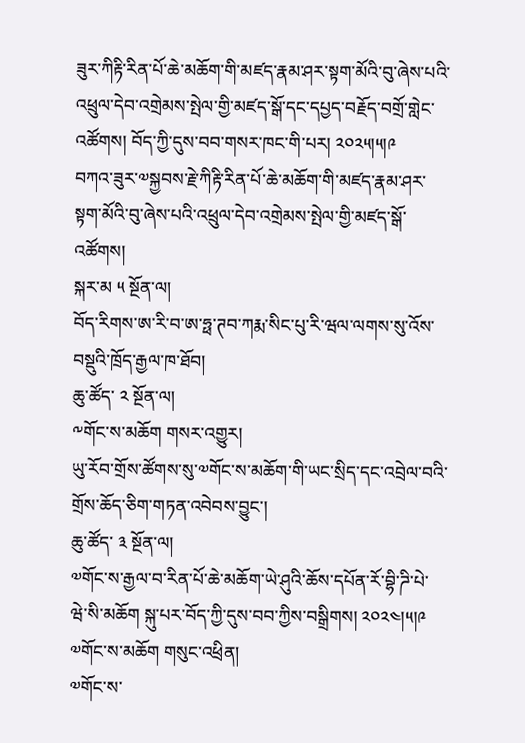ཟུར་ཀིརྟི་རིན་པོ་ཆེ་མཆོག་གི་མཛད་རྣམ་ཤར་སྟག་མོའི་བུ་ཞེས་པའི་འཕྲུལ་དེབ་འགྲེམས་སྤེལ་གྱི་མཛད་སྒོ་དང་དཔྱད་བརྗོད་བགྲོ་གླེང་འཚོགས། བོད་ཀྱི་དུས་བབ་གསར་ཁང་གི་པར། ༢༠༢༥།༥།༩
བཀའ་ཟུར་༧སྐྱབས་རྗེ་ཀིརྟི་རིན་པོ་ཆེ་མཆོག་གི་མཛད་རྣམ་ཤར་སྟག་མོའི་བུ་ཞེས་པའི་འཕྲུལ་དེབ་འགྲེམས་སྤེལ་གྱི་མཛད་སྒོ་འཚོགས།
སྐར་མ ༥ སྔོན་ལ།
བོད་རིགས་ཨ་རི་བ་ཨ་ཧྥ་ཊབ་ཀརྨ་སིང་པུ་རི་ཝལ་ལགས་སུ་འོས་བསྡུའི་ཁྲོད་རྒྱལ་ཁ་ཐོབ།
ཆུ་ཚོད་ ༢ སྔོན་ལ།
༸གོང་ས་མཆོག གསར་འགྱུར།
ཡུ་རོབ་གྲོས་ཚོགས་སུ་༧གོང་ས་མཆོག་གི་ཡང་སྲིད་དང་འབྲེལ་བའི་གྲོས་ཆོད་ཅིག་གཏན་འབེབས་བྱུང་།
ཆུ་ཚོད་ ༣ སྔོན་ལ།
༧གོང་ས་རྒྱལ་བ་རིན་པོ་ཆེ་མཆོག་ཡེ་ཤུའི་ཆོས་དཔོན་རོ་བྷི་ཌི་པེ་ཝེ་སི་མཆོག སྐུ་པར་བོད་ཀྱི་དུས་བབ་ཀྱིས་བསྒྲིགས། ༢༠༢༤།༥།༩
༧གོང་ས་མཆོག གསུང་འཕྲིན།
༧གོང་ས་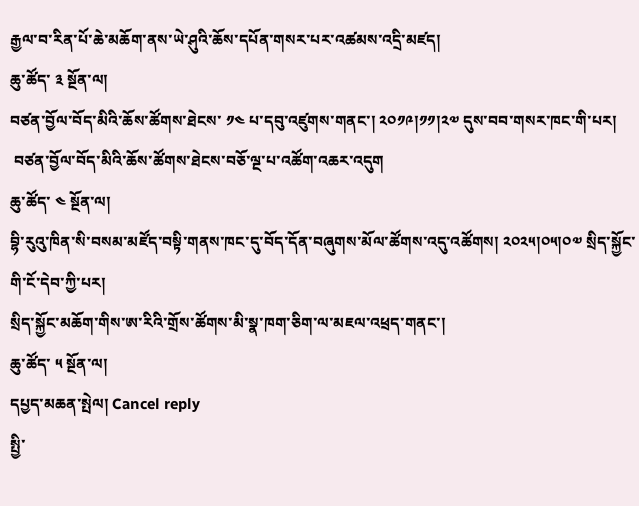རྒྱལ་བ་རིན་པོ་ཆེ་མཆོག་ནས་ཡེ་ཤུའི་ཆོས་དཔོན་གསར་པར་འཚམས་འདྲི་མཛད།
ཆུ་ཚོད་ ༣ སྔོན་ལ།
བཙན་བྱོལ་བོད་མིའི་ཆོས་ཚོགས་ཐེངས་ ༡༤ པ་དབུ་འཛུགས་གནང་། ༢༠༡༩།༡༡།༢༧ དུས་བབ་གསར་ཁང་གི་པར།
 བཙན་བྱོལ་བོད་མིའི་ཆོས་ཚོགས་ཐེངས་བཅོ་ལྔ་པ་འཚོག་འཆར་འདུག
ཆུ་ཚོད་ ༤ སྔོན་ལ།
བྷི་རུའུ་ཁིན་སི་བསམ་མཛོད་བསྟི་གནས་ཁང་དུ་བོད་དོན་བཞུགས་མོལ་ཚོགས་འདུ་འཚོགས། ༢༠༢༥།༠༥།༠༧ སྲིད་སྐྱོང་གི་ངོ་དེབ་ཀྱི་པར།
སྲིད་སྐྱོང་མཆོག་གིས་ཨ་རིའི་གྲོས་ཚོགས་མི་སྣ་ཁག་ཅིག་ལ་མཇལ་འཕྲད་གནང་།
ཆུ་ཚོད་ ༥ སྔོན་ལ།
དཔྱད་མཆན་སྤེལ། Cancel reply
སྤྱི་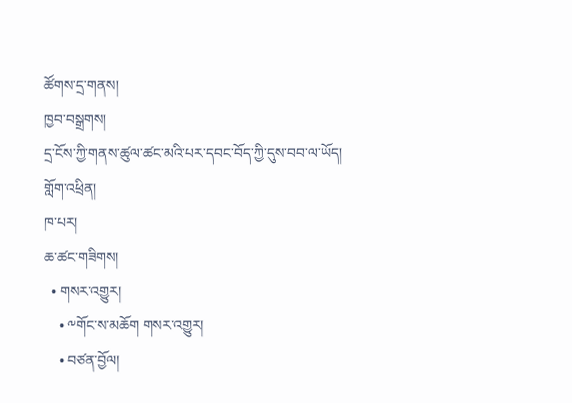ཚོགས་དྲ་གནས།
ཁྱབ་བསྒྲགས།
དྲ་ངོས་ཀྱི་གནས་ཚུལ་ཚང་མའི་པར་དབང་བོད་ཀྱི་དུས་བབ་ལ་ཡོད།
གློག་འཕྲིན།
ཁ་པར།
ཆ་ཚང་གཟིགས།
  • གསར་འགྱུར།
    • ༸གོང་ས་མཆོག གསར་འགྱུར།
    • བཙན་བྱོལ།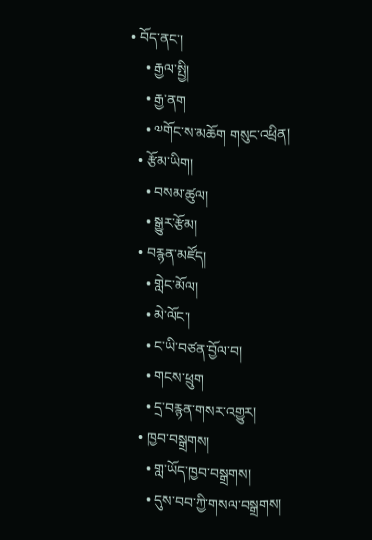• བོད་ནང་།
    • རྒྱལ་སྤྱི།
    • རྒྱ་ནག
    • ༧གོང་ས་མཆོག གསུང་འཕྲིན།
  • རྩོམ་ཡིག།
    • བསམ་ཚུལ།
    • སྒྱུར་རྩོམ།
  • བརྙན་མཛོད།
    • གླེང་མོལ།
    • མེ་ལོང་།
    • ང་ཡི་བཙན་བྱོལ་བ།
    • གངས་ཕྲུག
    • དྲ་བརྙན་གསར་འགྱུར།
  • ཁྱབ་བསྒྲགས།
    • གླ་ཡོད་ཁྱབ་བསྒྲགས།
    • དུས་བབ་ཀྱི་གསལ་བསྒྲགས།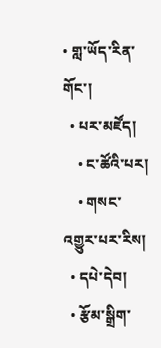• གླ་ཡོད་རིན་གོང་།
  • པར་མཛོད།
    • ང་ཚོའི་པར།
    • གསང་འགྱུར་པར་རིས།
  • དཔེ་དེབ།
  • རྩོམ་སྒྲིག་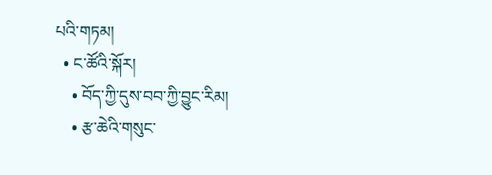པའི་གཏམ།
  • ང་ཚོའི་སྐོར།
    • བོད་ཀྱི་དུས་བབ་ཀྱི་བྱུང་རིམ།
    • རྩ་ཆེའི་གསུང་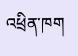འཕྲིན་ཁག